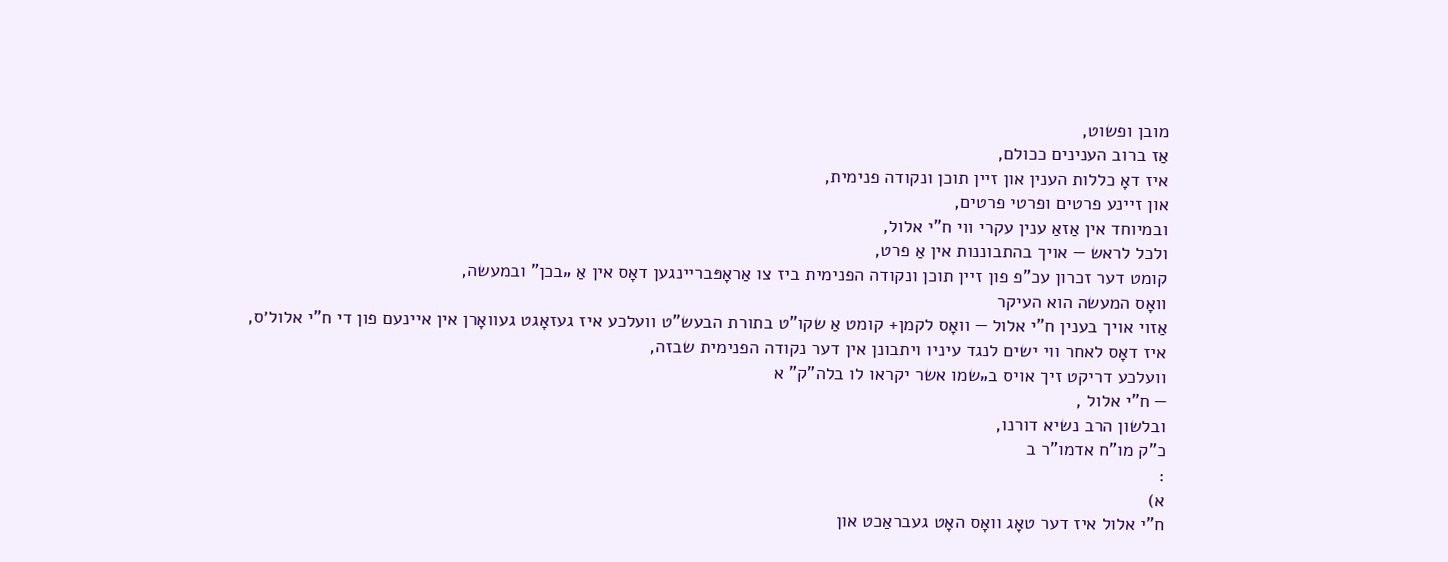מובן ופשוט,
אַז ברוב הענינים ככולם,
איז דאָ כללות הענין און זיין תוכן ונקודה פנימית,
און זיינע פרטים ופרטי פרטים,
ובמיוחד אין אַזאַ ענין עקרי ווי ח"י אלול,
ולכל לראש — אויך בהתבוננות אין אַ פרט,
קומט דער זכרון עכ"פ פון זיין תוכן ונקודה הפנימית ביז צו אַראָפּבריינגען דאָס אין אַ „בכן" ובמעשה,
וואָס המעשה הוא העיקר
אַזוי אויך בענין ח"י אלול — וואָס לקמן+ קומט אַ שקו"ט בתורת הבעש"ט וועלכע איז געזאָגט געוואָרן אין איינעם פון די ח"י אלול׳ס,
איז דאָס לאחר ווי ישים לנגד עיניו ויתבונן אין דער נקודה הפנימית שבזה,
וועלכע דריקט זיך אויס ב„שמו אשר יקראו לו בלה"ק" א
— ח"י אלול ,
ובלשון הרב נשיא דורנו,
כ"ק מו"ח אדמו"ר ב
:
א)
ח"י אלול איז דער טאָג וואָס האָט געבראַכט און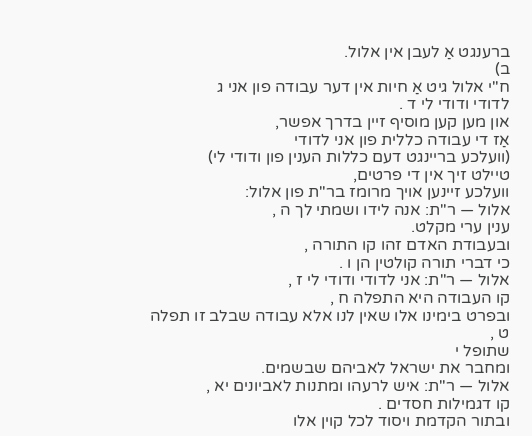ברענגט אַ לעבן אין אלול.
ב)
ח"י אלול גיט אַ חיות אין דער עבודה פון אני ג
לדודי ודודי לי ד .
און מען קען מוסיף זיין בדרך אפשר,
אַז די עבודה כללית פון אני לדודי
(וועלכע בריינגט דעם כללות הענין פון ודודי לי)
טיילט זיך אין די פרטים,
וועלכע זיינען אויך מרומז בר"ת פון אלול:
אלול — ר"ת: אנה לידו ושמתי לך ה ,
ענין ערי מקלט.
ובעבודת האדם זהו קו התורה ,
כי דברי תורה קולטין הן ו .
אלול — ר"ת: אני לדודי ודודי לי ז ,
קו העבודה היא התפלה ח ,
ובפרט בימינו אלו שאין לנו אלא עבודה שבלב זו תפלה ט ,
שתופל י
ומחבר את ישראל לאביהם שבשמים.
אלול — ר"ת: איש לרעהו ומתנות לאביונים יא ,
קו דגמילות חסדים .
ובתור הקדמת ויסוד לכל קוין אלו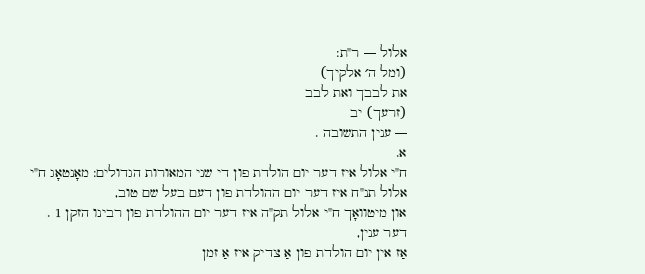אלול — ר"ת:
(ומל ה׳ אלקיך)
את לבבך ואת לבב
(זרעך) יב
— ענין התשובה .
א.
ח"י אלול איז דער יום הולדת פון די שני המאורות הגדולים: מאָנטאָג ח"י אלול תנ"ח איז דער יום ההולדת פון דעם בעל שם טוב,
און מיטוואָך ח"י אלול תק"ה איז דער יום ההולדת פון רבינו הזקן 1 .
דער ענין,
אַז אין יום הולדת פון אַ צדיק איז אַ זמן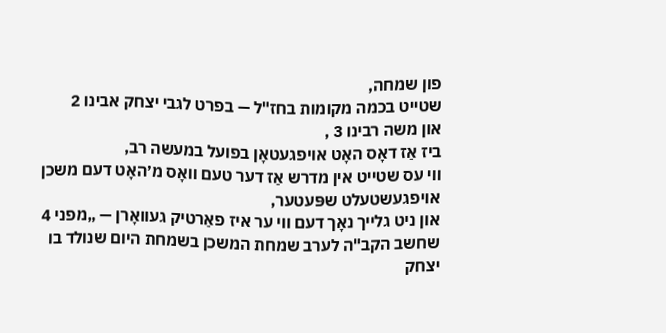פון שמחה,
שטייט בכמה מקומות בחז"ל — בפרט לגבי יצחק אבינו 2
און משה רבינו 3 ,
ביז אַז דאָס האָט אויפגעטאָן בפועל במעשה רב,
ווי עס שטייט אין מדרש אַז דער טעם וואָס מ׳האָט דעם משכן אויפגעשטעלט שפּעטער,
און ניט גלייך נאָך דעם ווי ער איז פאַרטיק געוואָרן — „מפני 4
שחשב הקב"ה לערב שמחת המשכן בשמחת היום שנולד בו יצחק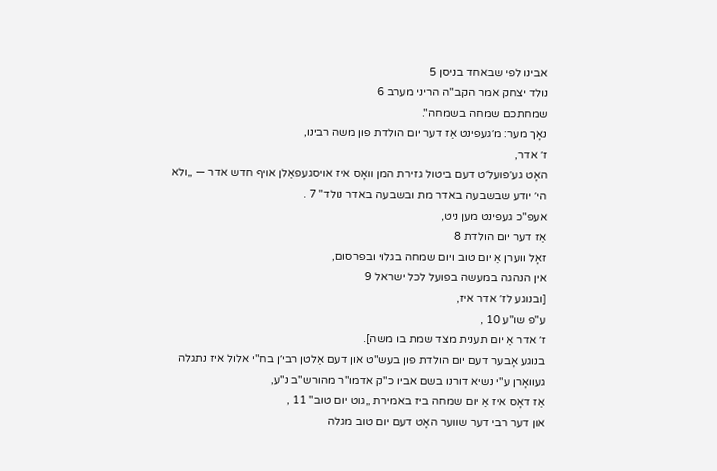אבינו לפי שבאחד בניסן 5
נולד יצחק אמר הקב"ה הריני מערב 6
שמחתכם שמחה בשמחה".
נאָך מער: מ׳געפינט אַז דער יום הולדת פון משה רבינו,
ז׳ אדר,
האָט גע׳פּועל׳ט דעם ביטול גזירת המן וואָס איז אויסגעפאַלן אויף חדש אדר — „ולא
הי׳ יודע שבשבעה באדר מת ובשבעה באדר נולד" 7 .
אעפ"כ געפינט מען ניט,
אַז דער יום הולדת 8
זאָל ווערן אַ יום טוב ויום שמחה בגלוי ובפרסום,
אין הנהגה במעשה בפועל לכל ישראל 9
[ובנוגע לז׳ אדר איז,
ע"פ שו"ע 10 ,
ז׳ אדר אַ יום תענית מצד שמת בו משה].
בנוגע אָבער דעם יום הולדת פון בעש"ט און דעם אַלטן רבי׳ן בח"י אלול איז נתגלה געוואָרן ע"י נשיא דורנו בשם אביו כ"ק אדמו"ר מהורש"ב נ"ע,
אַז דאָס איז אַ יום שמחה ביז באמירת „גוט יום טוב" 11 ,
און דער רבי דער שווער האָט דעם יום טוב מגלה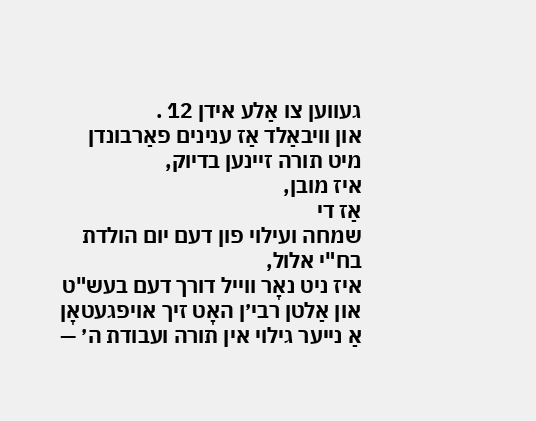געווען צו אַלע אידן 12 .
און וויבאַלד אַז ענינים פאַרבונדן מיט תורה זיינען בדיוק,
איז מובן,
אַז די
שמחה ועילוי פון דעם יום הולדת בח"י אלול,
איז ניט נאָר ווייל דורך דעם בעש"ט און אַלטן רבי׳ן האָט זיך אויפגעטאָן אַ נייער גילוי אין תורה ועבודת ה׳ —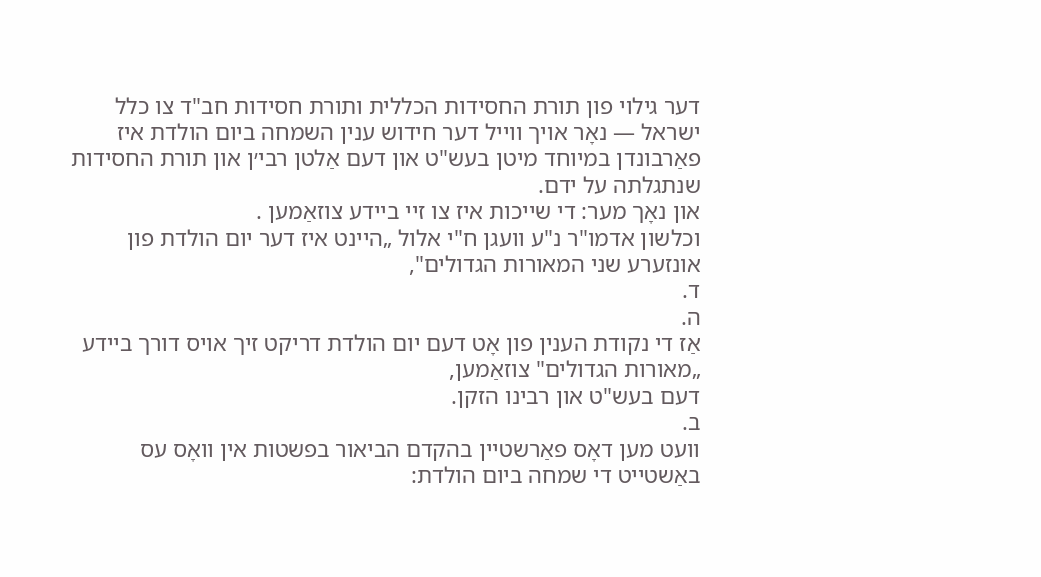דער גילוי פון תורת החסידות הכללית ותורת חסידות חב"ד צו כלל ישראל — נאָר אויך ווייל דער חידוש ענין השמחה ביום הולדת איז פאַרבונדן במיוחד מיטן בעש"ט און דעם אַלטן רבי׳ן און תורת החסידות שנתגלתה על ידם.
און נאָך מער: די שייכות איז צו זיי ביידע צוזאַמען .
וכלשון אדמו"ר נ"ע וועגן ח"י אלול „היינט איז דער יום הולדת פון אונזערע שני המאורות הגדולים",
ד.
ה.
אַז די נקודת הענין פון אָט דעם יום הולדת דריקט זיך אויס דורך ביידע „מאורות הגדולים" צוזאַמען,
דעם בעש"ט און רבינו הזקן.
ב.
וועט מען דאָס פאַרשטיין בהקדם הביאור בפשטות אין וואָס עס באַשטייט די שמחה ביום הולדת: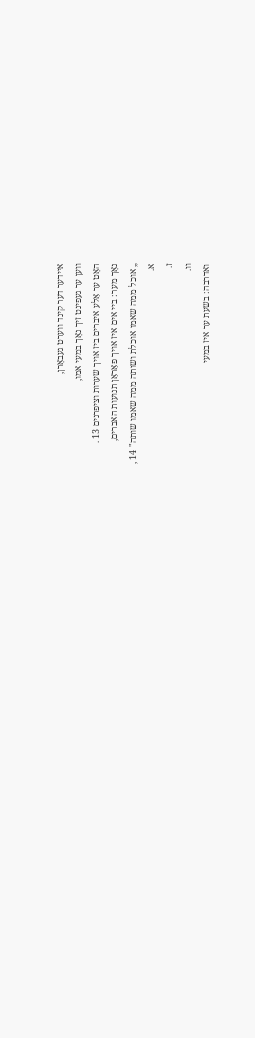איידער דער קינד ווערט געבאָרן,
ווען ער געפינט זיך נאָך במעי אמו,
האָט ער אַלע איברים ביז אויך שערות וציפרנים 13 .
נאָך מער: ביי אים איז אויך פאַראַן תנועות האברים,
„ אוכל ממה שאמו אוכלת ושותה ממה שאמו שותה" 14 ,
א.
ז.
וו.
ואדרבה: בשעת ער איז במעי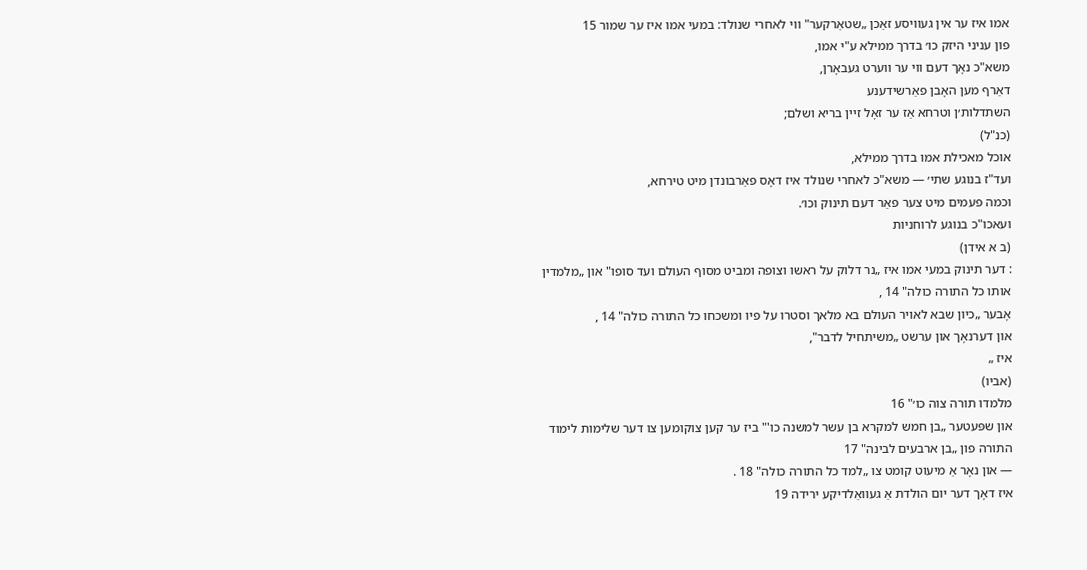אמו איז ער אין געוויסע זאַכן „שטאַרקער" ווי לאחרי שנולד: במעי אמו איז ער שמור 15
פון עניני היזק כו׳ בדרך ממילא ע"י אמו,
משא"כ נאָך דעם ווי ער ווערט געבאָרן,
דאַרף מען האָבן פאַרשידענע
השתדלות׳ן וטרחא אַז ער זאָל זיין בריא ושלם;
(כנ"ל)
אוכל מאכילת אמו בדרך ממילא,
ועד"ז בנוגע שתי׳ — משא"כ לאחרי שנולד איז דאָס פאַרבונדן מיט טירחא,
וכמה פעמים מיט צער פאַר דעם תינוק וכו׳.
ועאכו"כ בנוגע לרוחניות
(ב א אידן)
: דער תינוק במעי אמו איז „נר דלוק על ראשו וצופה ומביט מסוף העולם ועד סופו" און „מלמדין אותו כל התורה כולה" 14 ,
אָבער „כיון שבא לאויר העולם בא מלאך וסטרו על פיו ומשכחו כל התורה כולה" 14 ,
און דערנאָך און ערשט „משיתחיל לדבר",
איז „
(אביו)
מלמדו תורה צוה כו׳" 16
און שפּעטער „בן חמש למקרא בן עשר למשנה כו'" ביז ער קען צוקומען צו דער שלימות לימוד התורה פון „בן ארבעים לבינה" 17
— און נאָר אַ מיעוט קומט צו „למד כל התורה כולה" 18 .
איז דאָך דער יום הולדת אַ געוואַלדיקע ירידה 19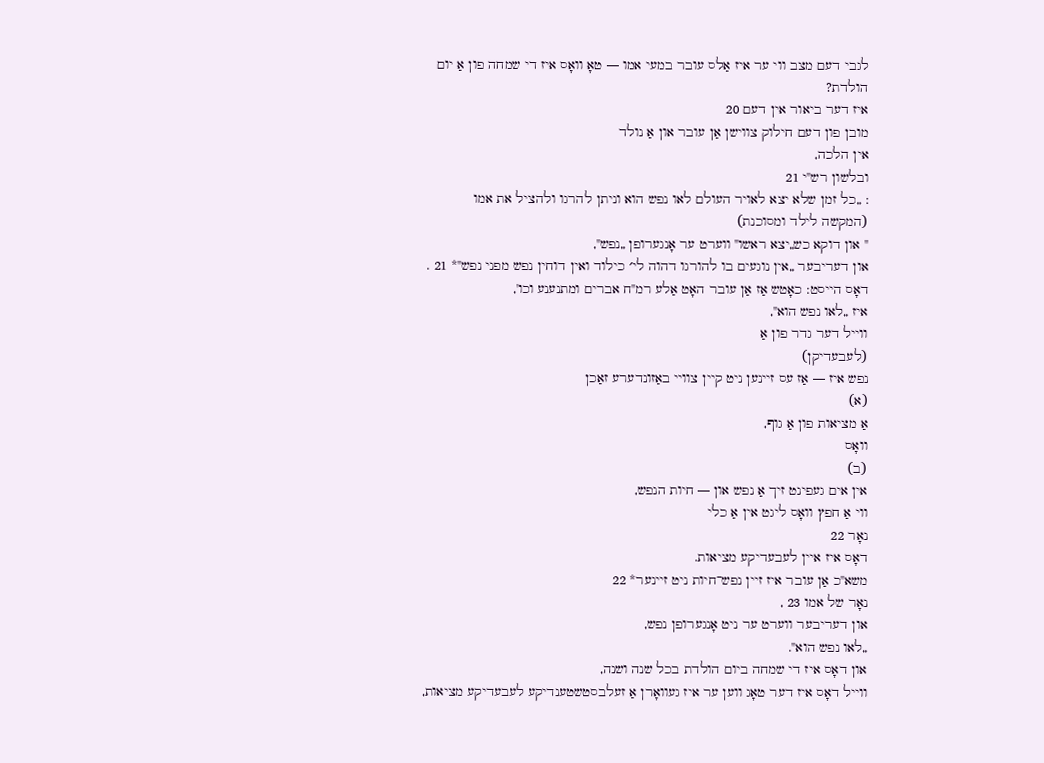לגבי דעם מצב ווי ער איז אַלס עובר במעי אמו — טאָ וואָס איז די שמחה פון אַ יום הולדת?
איז דער ביאור אין דעם 20
מובן פון דעם חילוק צווישן אַן עובר און אַ נולד
אין הלכה,
ובלשון רש"י 21
: „כל זמן שלא יצא לאויר העולם לאו נפש הוא וניתן להרגו ולהציל את אמו
(המקשה לילד ומסוכנת)
" און דוקא כש„יצא ראשו" ווערט ער אָנגערופן „נפש",
און דעריבער „אין נוגעים בו להורגו דהוה לי׳ כילוד ואין דוחין נפש מפני נפש"* 21 .
דאָס הייסט: כאָטש אַז אַן עובר האָט אַלע רמ"ח אברים ומתנענע וכו',
איז „לאו נפש הוא",
ווייל דער גדר פון אַ
(לעבעדיקן)
נפש איז — אַז עס זיינען ניט קיין צוויי באַזונדערע זאַכן
(א)
אַ מציאות פון אַ גוף,
וואָס
(ב)
אין אים געפינט זיך אַ נפש און — חיות הנפש,
ווי אַ חפץ וואָס ליגט אין אַ כלי
נאָר 22
דאָס איז איין לעבעדיקע מציאות.
משא"כ אַן עובר איז זיין נפש־חיות ניט זיינער* 22
נאָר של אמו 23 ,
און דעריבער ווערט ער ניט אָנגערופן נפש,
„לאו נפש הוא".
און דאָס איז די שמחה ביום הולדת בכל שנה ושנה,
ווייל דאָס איז דער טאָג ווען ער איז געוואָרן אַ זעלבסטשטענדיקע לעבעדיקע מציאות,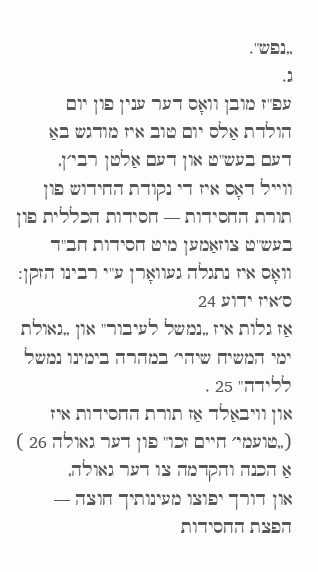„נפש".
ג.
עפ"ז מובן וואָס דער ענין פון יום הולדת אַלס יום טוב איז מודגש באַ דעם בעש"ט און דעם אַלטן רבי׳ן,
ווייל דאָס איז די נקודת החידוש פון תורת החסידות — חסידות הכללית פון בעש"ט צוזאַמען מיט חסידות חב"ד וואָס איז נתגלה געוואָרן ע"י רבינו הזקן:
ס׳איז ידוע 24
אַז גלות איז „נמשל לעיבור" און „גאולת ימי המשיח שיהי׳ במהרה בימינו נמשל ללידה" 25 .
און וויבאַלד אַז תורת החסידות איז
(„טועמי׳ חיים זכו" פון דער גאולה 26 )
אַ הכנה והקדמה צו דער גאולה,
און דורך יפוצו מעינותיך חוצה — הפצת החסידות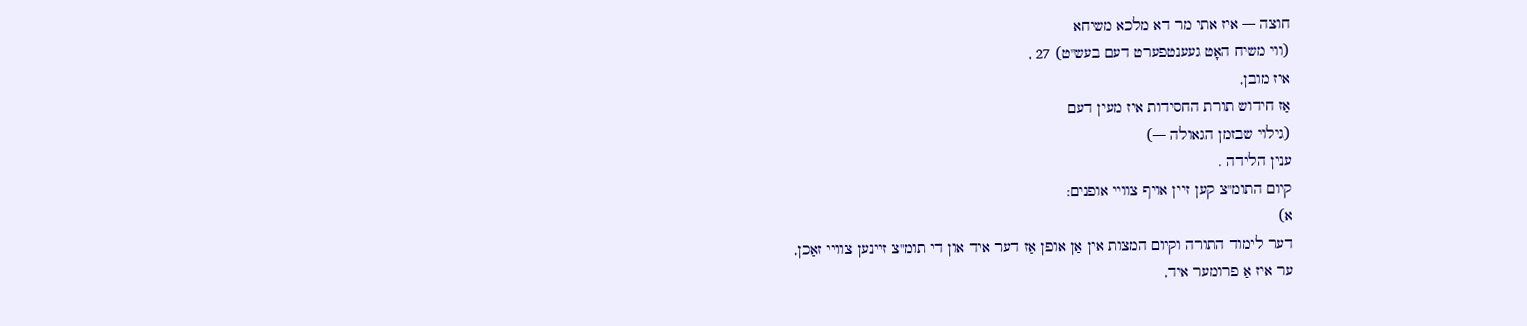חוצה — איז אתי מר דא מלכא משיחא
(ווי משיח האָט געענטפערט דעם בעש"ט) 27 ,
איז מובן,
אַז חידוש תורת החסידות איז מעין דעם
(גילוי שבזמן הגאולה —)
ענין הלידה .
קיום התומ"צ קען זיין אויף צוויי אופנים:
א)
דער לימוד התורה וקיום המצות אין אַן אופן אַז דער איד און די תומ"צ זיינען צוויי זאַכן,
ער איז אַ פרומער איד,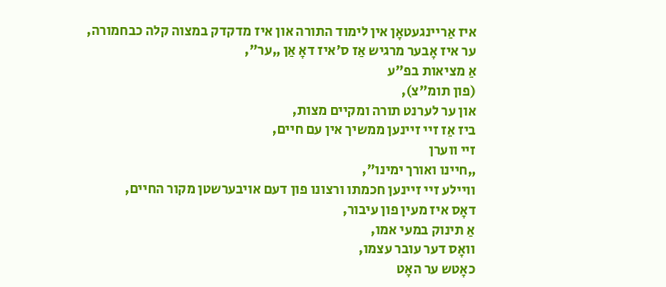איז אַריינגעטאָן אין לימוד התורה און איז מדקדק במצוה קלה כבחמורה,
ער איז אָבער מרגיש אַז ס׳איז דאָ אַן „ער",
אַ מציאות בפ"ע
(פון תומ"צ),
און ער לערנט תורה ומקיים מצות,
ביז אַז זיי זיינען ממשיך אין עם חיים,
זיי ווערן
„חיינו ואורך ימינו",
וויילע זיי זיינען חכמתו ורצונו פון דעם אויבערשטן מקור החיים,
דאָס איז מעין פון עיבור,
אַ תינוק במעי אמו,
וואָס דער עובר עצמו,
כאָטש ער האָט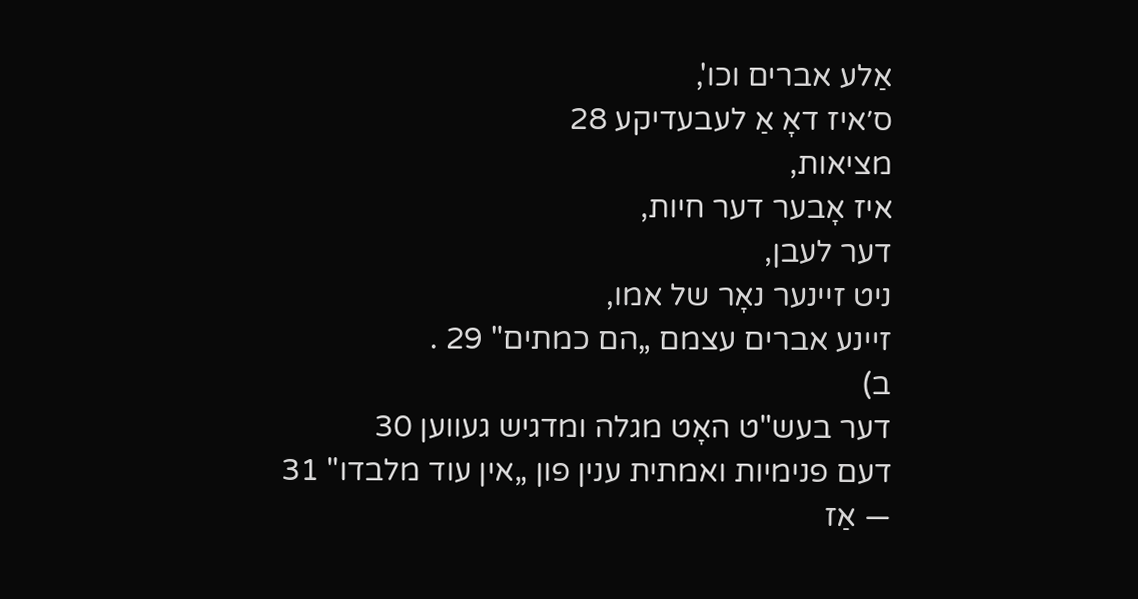אַלע אברים וכו',
ס׳איז דאָ אַ לעבעדיקע 28
מציאות,
איז אָבער דער חיות,
דער לעבן,
ניט זיינער נאָר של אמו,
זיינע אברים עצמם „הם כמתים" 29 .
ב)
דער בעש"ט האָט מגלה ומדגיש געווען 30
דעם פנימיות ואמתית ענין פון „אין עוד מלבדו" 31
— אַז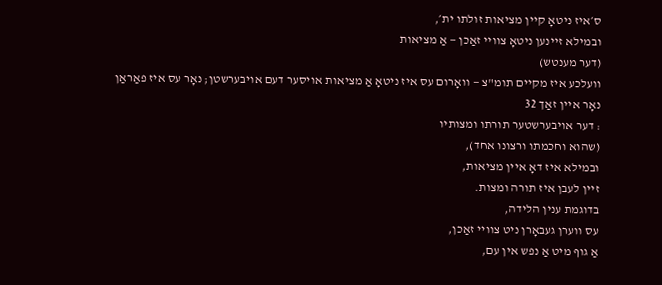ס׳איז ניטאָ קיין מציאות זולתו ית׳,
ובמילא זיינען ניטאָ צוויי זאַכן — אַ מציאות
(דער מענטש)
וועלכע איז מקיים תומ"צ — וואָרום עס איז ניטאָ אַ מציאות אויסער דעם אויבערשטן; נאָר עס איז פאַראַן נאָר איין זאַך 32
: דער אויבערשטער תורתו ומצותיו
(שהוא וחכמתו ורצונו אחד),
ובמילא איז דאָ איין מציאות,
זיין לעבן איז תורה ומצות.
בדוגמת ענין הלידה,
עס ווערן געבאָרן ניט צוויי זאַכן,
אַ גוף מיט אַ נפש אין עם,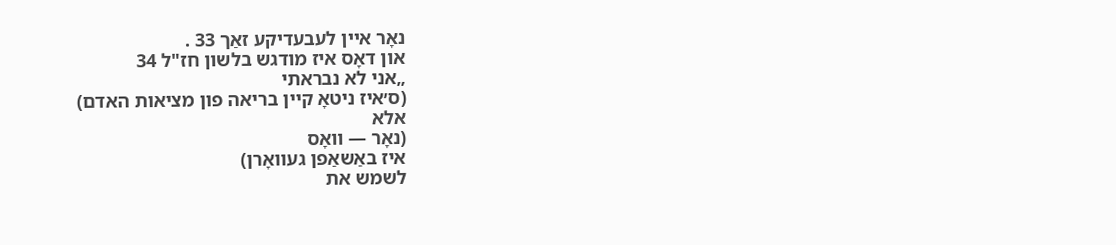נאָר איין לעבעדיקע זאַך 33 .
און דאָס איז מודגש בלשון חז"ל 34
„אני לא נבראתי
(ס׳איז ניטאָ קיין בריאה פון מציאות האדם)
אלא
(נאָר — וואָס
איז באַשאַפן געוואָרן)
לשמש את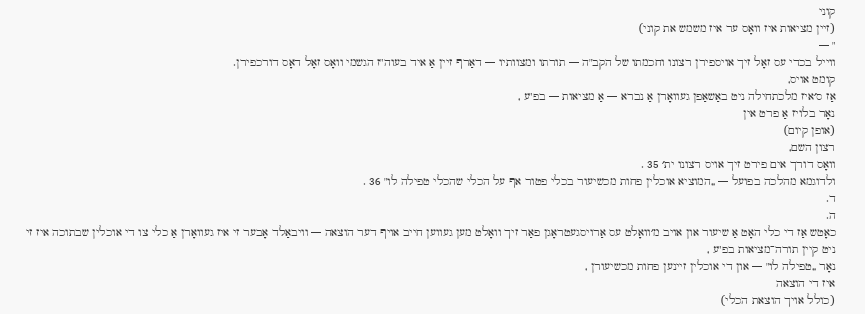קוני
(זיין מציאות איז וואָס ער איז משמש את קוני)
" —
ווייל בכדי עס זאָל זיך אויספירן רצונו וחכמתו של הקב"ה — תורתו ומצוותיו — דאַרף זיין אַ איד בעוה"ז הגשמי וואָס זאָל דאָס דורכפירן.
קומט אויס,
אַז ס׳איז מלכתחילה ניט באַשאַפן געוואָרן אַ נברא — אַ מציאות — בפ"ע ,
נאָר בלויז אַ פרט אין
(אופן קיום)
רצון השם,
וואָס דורך אים פירט זיך אויס רצונו ית׳ 35 .
ולדוגמא מהלכה בפועל — „המוציא אוכלין פחות מכשיעור בכלי פטור אף על הכלי שהכלי טפילה לו" 36 .
ד.
ה.
כאָטש אַז די כלי האָט אַ שיעור און אויב מ׳וואָלט עס אַרויסגעטראָגן פאַר זיך וואָלט מען געווען חייב אויף דער הוצאה — וויבאַלד אָבער זי איז געוואָרן אַ כלי צו די אוכלין שבתוכה איז זי ניט קיין תורה־מציאות בפ"ע ,
נאָר „טפילה לו" — און די אוכלין זיינען פחות מכשיעורן ,
איז די הוצאה
(כולל אויך הוצאת הכלי)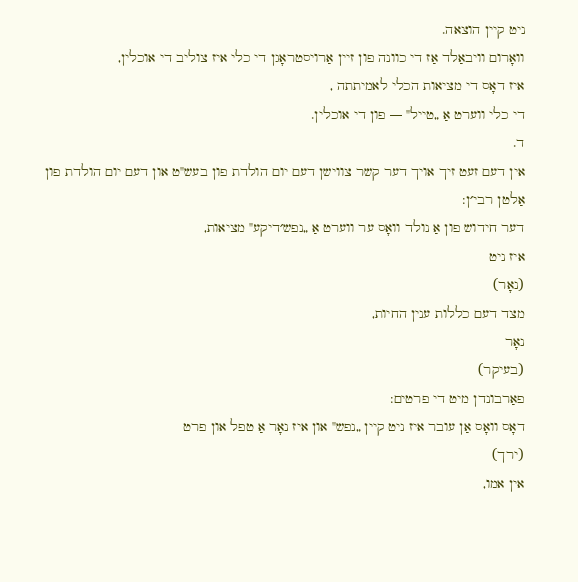ניט קיין הוצאה.
וואָרום וויבאַלד אַז די כוונה פון זיין אַרויסטראָגן די כלי איז צוליב די אוכלין,
איז דאָס די מציאות הכלי לאמיתתה ,
די כלי ווערט אַ „טייל" — פון די אוכלין.
ד.
אין דעם זעט זיך אויך דער קשר צווישן דעם יום הולדת פון בעש"ט און דעם יום הולדת פון אַלטן רבי׳ן:
דער חידוש פון אַ נולד וואָס ער ווערט אַ „נפש׳דיקע" מציאות,
איז ניט
(נאָר)
מצד דעם כללות ענין החיות,
נאָר
(בעיקר)
פאַרבונדן מיט די פרטים:
דאָס וואָס אַן עובר איז ניט קיין „נפש" און איז נאָר אַ טפל און פרט
(ירך)
אין אמו,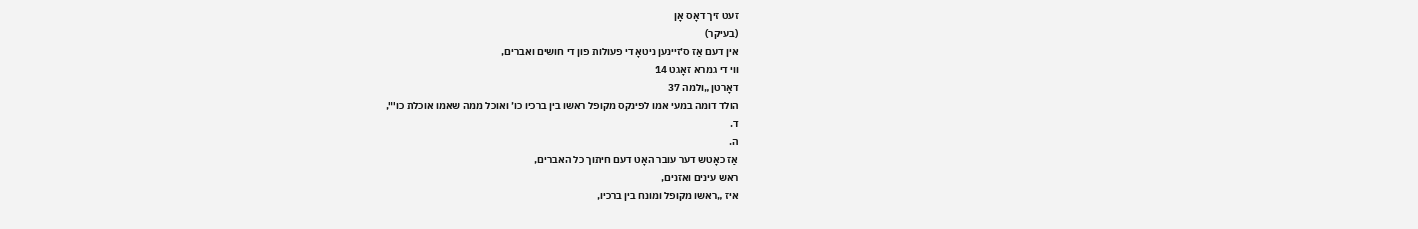זעט זיך דאָס אָן
(בעיקר)
אין דעם אַז ס׳זיינען ניטאָ די פעולות פון די חושים ואברים,
ווי די גמרא זאָגט 14
דאָרטן „ולמה 37
הולד דומה במעי אמו לפינקס מקופל ראשו בין ברכיו כו׳ ואוכל ממה שאמו אוכלת כו'",
ד.
ה.
אַז כאָטש דער עובר האָט דעם חיתוך כל האברים,
ראש עינים ואזנים,
איז „ראשו מקופל ומונח בין ברכיו,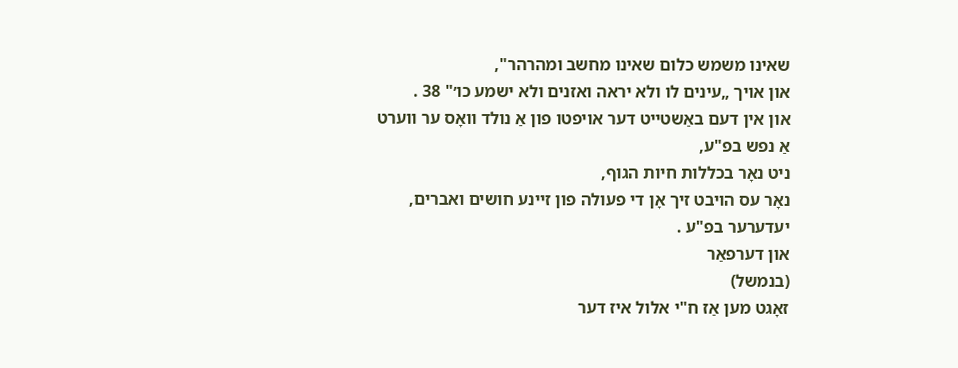שאינו משמש כלום שאינו מחשב ומהרהר",
און אויך „עינים לו ולא יראה ואזנים ולא ישמע כו׳" 38 .
און אין דעם באַשטייט דער אויפטו פון אַ נולד וואָס ער ווערט אַ נפש בפ"ע,
ניט נאָר בכללות חיות הגוף,
נאָר עס הויבט זיך אָן די פעולה פון זיינע חושים ואברים,
יעדערער בפ"ע .
און דערפאַר
(בנמשל)
זאָגט מען אַז ח"י אלול איז דער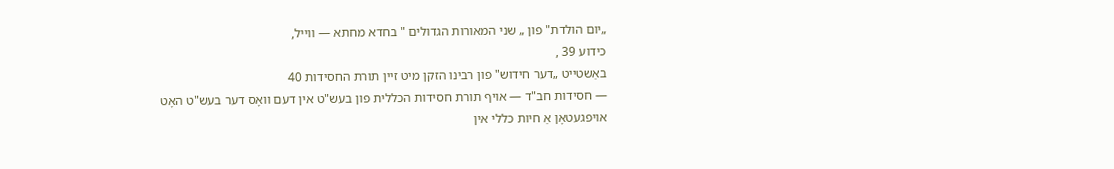„יום הולדת" פון „ שני המאורות הגדולים " בחדא מחתא — ווייל,
כידוע 39 ,
באַשטייט „דער חידוש" פון רבינו הזקן מיט זיין תורת החסידות 40
— חסידות חב"ד — אויף תורת חסידות הכללית פון בעש"ט אין דעם וואָס דער בעש"ט האָט אויפגעטאָן אַ חיות כללי אין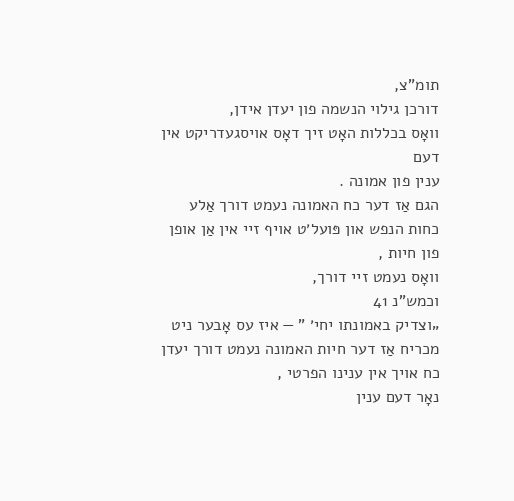תומ"צ,
דורכן גילוי הנשמה פון יעדן אידן,
וואָס בכללות האָט זיך דאָס אויסגעדריקט אין דעם
ענין פון אמונה .
הגם אַז דער כח האמונה נעמט דורך אַלע כחות הנפש און פּועל׳ט אויף זיי אין אַן אופן פון חיות ,
וואָס נעמט זיי דורך,
וכמש"נ 41
„וצדיק באמונתו יחי׳ " — איז עס אָבער ניט מכריח אַז דער חיות האמונה נעמט דורך יעדן כח אויך אין ענינו הפרטי ,
נאָר דעם ענין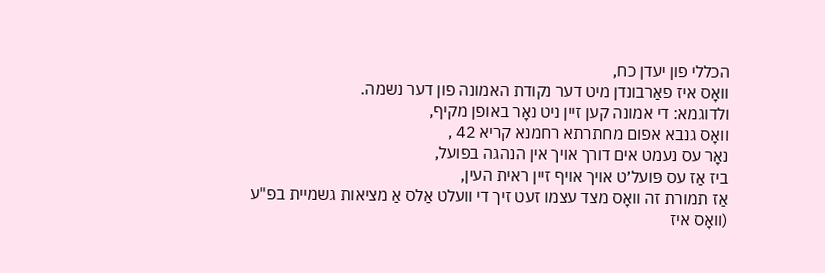הכללי פון יעדן כח,
וואָס איז פאַרבונדן מיט דער נקודת האמונה פון דער נשמה.
ולדוגמא: די אמונה קען זיין ניט נאָר באופן מקיף,
וואָס גנבא אפום מחתרתא רחמנא קריא 42 ,
נאָר עס נעמט אים דורך אויך אין הנהגה בפועל,
ביז אַז עס פּועל׳ט אויך אויף זיין ראית העין,
אַז תמורת זה וואָס מצד עצמו זעט זיך די וועלט אַלס אַ מציאות גשמיית בפ"ע
(וואָס איז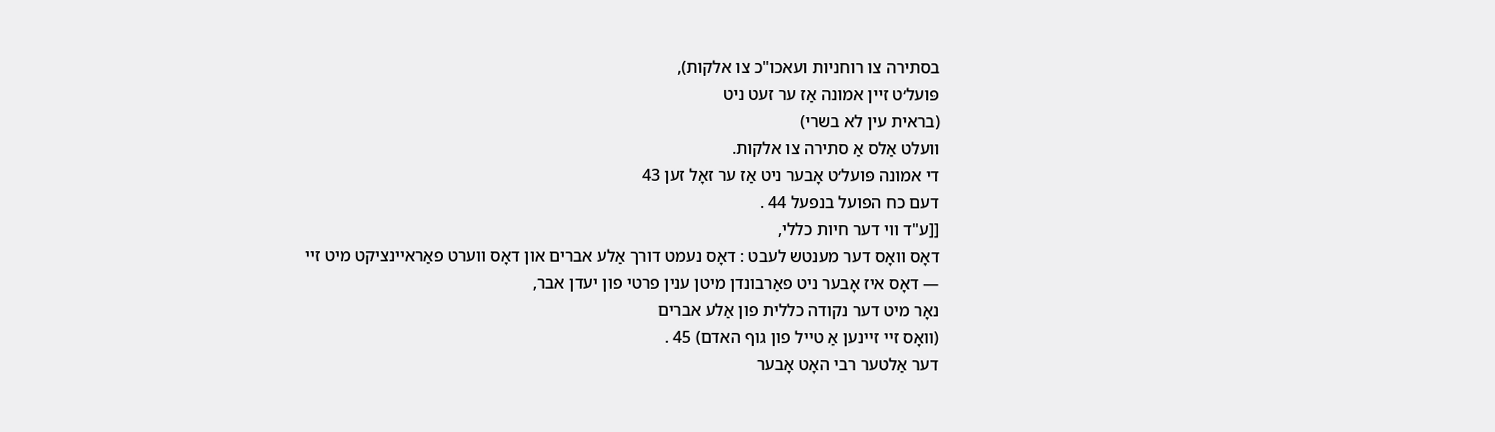בסתירה צו רוחניות ועאכו"כ צו אלקות),
פּועל׳ט זיין אמונה אַז ער זעט ניט
(בראית עין לא בשרי)
וועלט אַלס אַ סתירה צו אלקות.
די אמונה פּועל׳ט אָבער ניט אַז ער זאָל זען 43
דעם כח הפועל בנפעל 44 .
[[ע"ד ווי דער חיות כללי,
דאָס וואָס דער מענטש לעבט : דאָס נעמט דורך אַלע אברים און דאָס ווערט פאַראיינציקט מיט זיי — דאָס איז אָבער ניט פאַרבונדן מיטן ענין פרטי פון יעדן אבר,
נאָר מיט דער נקודה כללית פון אַלע אברים
(וואָס זיי זיינען אַ טייל פון גוף האדם) 45 .
דער אַלטער רבי האָט אָבער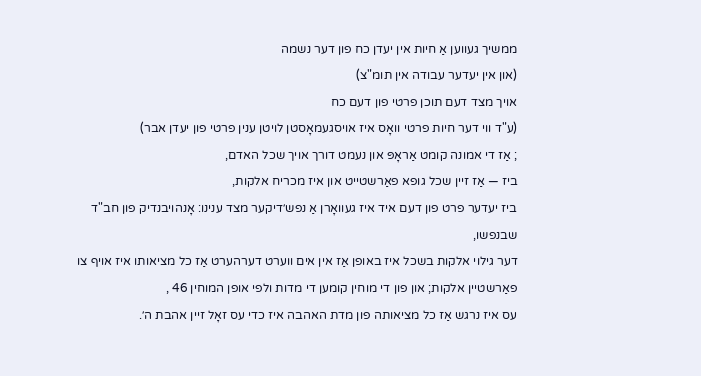ממשיך געווען אַ חיות אין יעדן כח פון דער נשמה
(און אין יעדער עבודה אין תומ"צ)
אויך מצד דעם תוכן פרטי פון דעם כח
(ע"ד ווי דער חיות פרטי וואָס איז אויסגעמאָסטן לויטן ענין פרטי פון יעדן אבר)
; אַז די אמונה קומט אַראָפּ און נעמט דורך אויך שכל האדם,
ביז — אַז זיין שכל גופא פאַרשטייט און איז מכריח אלקות,
ביז יעדער פרט פון דעם איד איז געוואָרן אַ נפש׳דיקער מצד ענינו: אָנהויבנדיק פון חב"ד שבנפשו,
דער גילוי אלקות בשכל איז באופן אַז אין אים ווערט דערהערט אַז כל מציאותו איז אויף צו פאַרשטיין אלקות; און פון די מוחין קומען די מדות ולפי אופן המוחין 46 ,
עס איז נרגש אַז כל מציאותה פון מדת האהבה איז כדי עס זאָל זיין אהבת ה׳.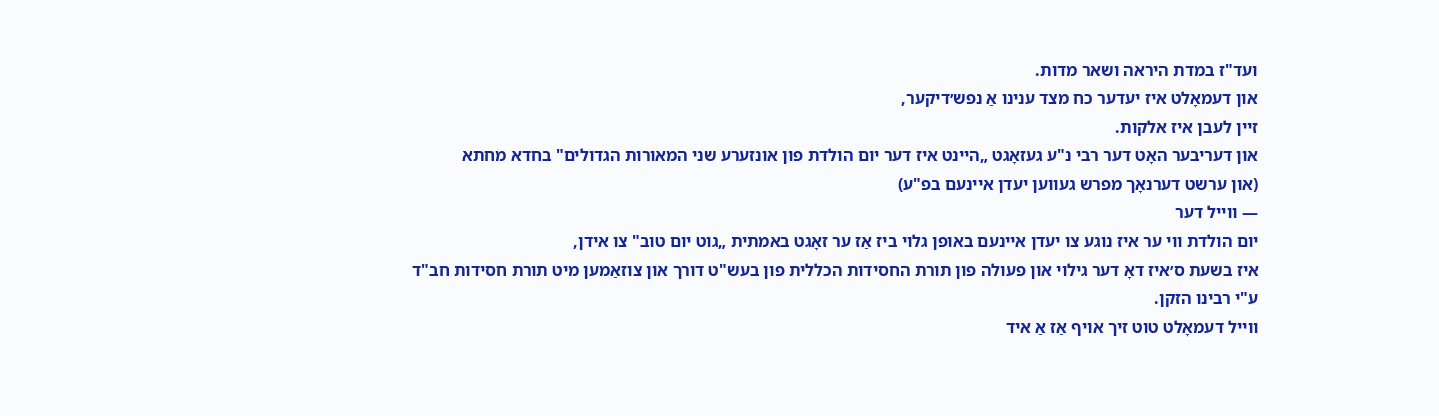ועד"ז במדת היראה ושאר מדות.
און דעמאָלט איז יעדער כח מצד ענינו אַ נפש׳דיקער,
זיין לעבן איז אלקות.
און דעריבער האָט דער רבי נ"ע געזאָגט „היינט איז דער יום הולדת פון אונזערע שני המאורות הגדולים" בחדא מחתא
(און ערשט דערנאָך מפרש געווען יעדן איינעם בפ"ע)
— ווייל דער
יום הולדת ווי ער איז נוגע צו יעדן איינעם באופן גלוי ביז אַז ער זאָגט באמתית „גוט יום טוב" צו אידן,
איז בשעת ס׳איז דאָ דער גילוי און פעולה פון תורת החסידות הכללית פון בעש"ט דורך און צוזאַמען מיט תורת חסידות חב"ד ע"י רבינו הזקן.
ווייל דעמאָלט טוט זיך אויף אַז אַ איד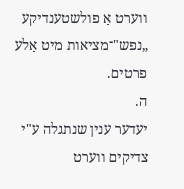ווערט אַ פולשטענדיקע „נפש"־מציאות מיט אַלע פרטים.
ה.
יעדער ענין שנתגלה ע"י צדיקים ווערט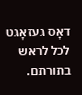דאָס געזאָגט לכל לראש בתורתם.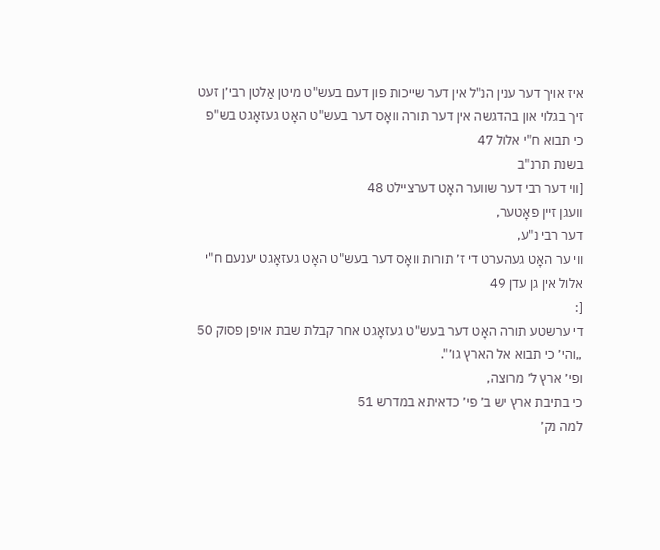איז אויך דער ענין הנ"ל אין דער שייכות פון דעם בעש"ט מיטן אַלטן רבי׳ן זעט זיך בגלוי און בהדגשה אין דער תורה וואָס דער בעש"ט האָט געזאָגט בש"פ כי תבוא ח"י אלול 47
בשנת תרנ"ב
[ווי דער רבי דער שווער האָט דערציילט 48
וועגן זיין פאָטער,
דער רבי נ"ע,
ווי ער האָט געהערט די ז׳ תורות וואָס דער בעש"ט האָט געזאָגט יענעם ח"י אלול אין גן עדן 49
[:
די ערשטע תורה האָט דער בעש"ט געזאָגט אחר קבלת שבת אויפן פסוק 50
„והי׳ כי תבוא אל הארץ גו׳".
ופי׳ ארץ ל׳ מרוצה,
כי בתיבת ארץ יש ב׳ פי׳ כדאיתא במדרש 51
למה נק׳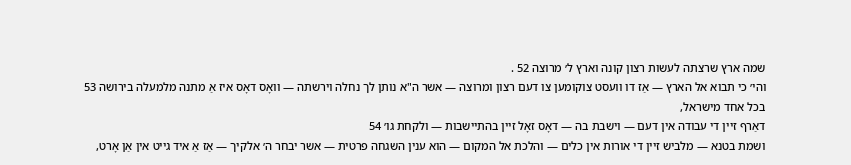שמה ארץ שרצתה לעשות רצון קונה וארץ ל׳ מרוצה 52 .
והי׳ כי תבוא אל הארץ — אַז דו וועסט צוקומען צו דעם רצון ומרוצה — אשר ה"א נותן לך נחלה וירשתה — וואָס דאָס איז אַ מתנה מלמעלה בירושה 53
בכל אחד מישראל,
דאַרף זיין די עבודה אין דעם — וישבת בה — דאָס זאָל זיין בהתיישבות — ולקחת גו׳ 54
ושמת בטנא — מלביש זיין די אורות אין כלים — והלכת אל המקום — הוא ענין השגחה פרטית — אשר יבחר ה׳ אלקיך — אַז אַ איד גייט אין אַן אָרט,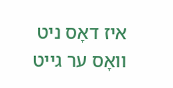איז דאָס ניט וואָס ער גייט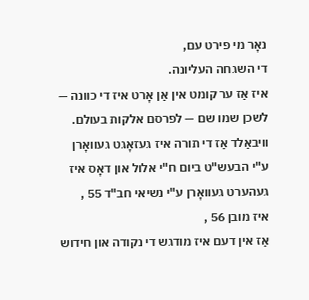נאָר מי פירט עם,
די השגחה העליונה.
איז אַז ער קומט אין אַן אָרט איז די כוונה — לשכן שמו שם — לפרסם אלקות בעולם.
וויבאַלד אַז די תורה איז געזאָגט געוואָרן ע"י הבעש"ט ביום ח"י אלול און דאָס איז געהערט געוואָרן ע"י נשיאי חב"ד 55 ,
איז מובן 56 ,
אַז אין דעם איז מודגש די נקודה און חידוש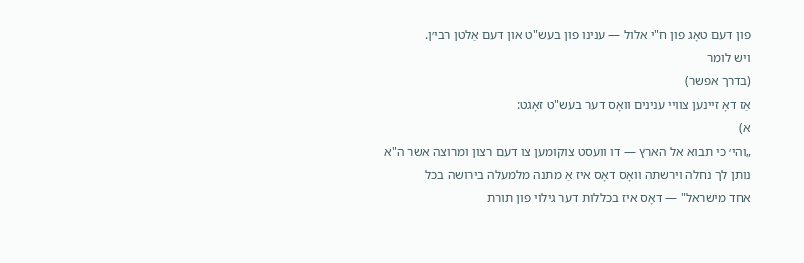פון דעם טאָג פון ח"י אלול — ענינו פון בעש"ט און דעם אַלטן רבי׳ן.
ויש לומר
(בדרך אפשר)
אַז דאָ זיינען צוויי ענינים וואָס דער בעש"ט זאָגט:
א)
„והי׳ כי תבוא אל הארץ — דו וועסט צוקומען צו דעם רצון ומרוצה אשר ה"א נותן לך נחלה וירשתה וואָס דאָס איז אַ מתנה מלמעלה בירושה בכל
אחד מישראל" — דאָס איז בכללות דער גילוי פון תורת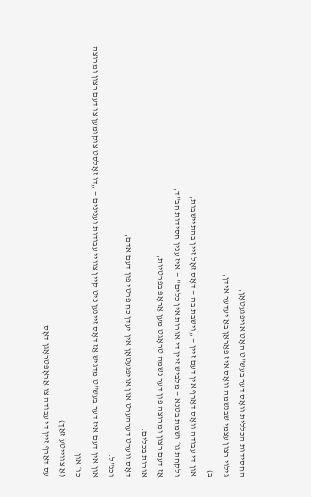החסידות הכללית וואָס דער בעש"ט האָט אויפגעטאָן,
גילוי רצון עצמי שבנשמה וואָס איז פאַראַן באַ יעדער אידן,
ב)
און די עבודה וואָס דאַרף אין דעם זיין — „וישבת בה — דאָס זאָל זיין בהתיישבות,
ולקחת גו׳ ושמת בטנא — מלביש זיין די אורות אין כלים" — איז ענין חסידות חב"ד,
אַז דעם רצון ומרוצה פון דער נשמה טראָגט מען אַראָפּ בפרטיות,
אורות בכלים.
דאָס ווערט דערהערט און אויפגעטאָן אין יעדן כח פרטי פון דעם אדם,
וכנ"ל.
און אין דעם איז דער בעש"ט מדגיש אַז דאָס זיינען ניט קיין צוויי עבודות וענינים — „דו זאָלסט צוקומען צו דעם רצון ומרוצה כו׳ און
(אַ צווייטע זאַך)
עס דאַרף זיין די עבודה צו אַראָפּטראָגן דאָס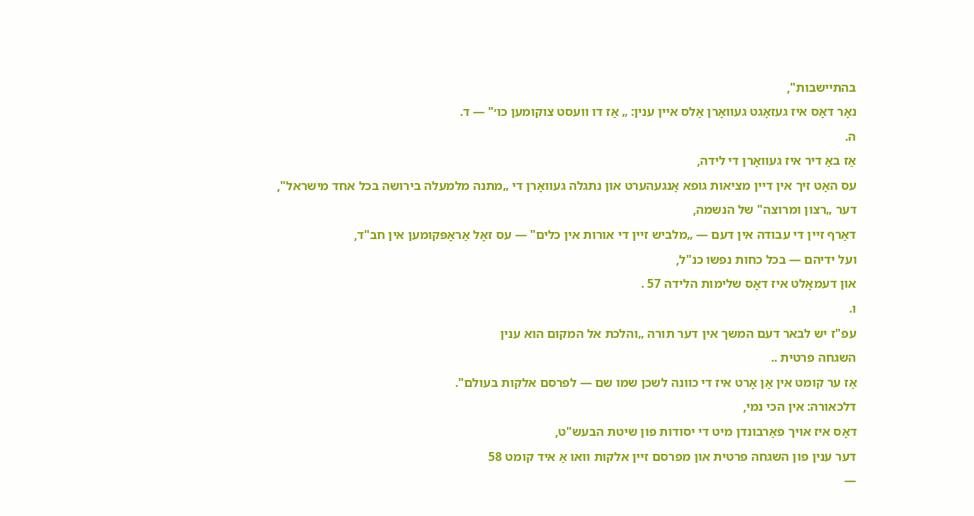בהתיישבות",
נאָר דאָס איז געזאָגט געוואָרן אַלס איין ענין: „ אַז דו וועסט צוקומען כו׳" — ד.
ה.
אַז באַ דיר איז געוואָרן די לידה,
עס האָט זיך אין דיין מציאות גופא אָנגעהערט און נתגלה געוואָרן די „מתנה מלמעלה בירושה בכל אחד מישראל",
דער „רצון ומרוצה" של הנשמה,
דאַרף זיין די עבודה אין דעם — „מלביש זיין די אורות אין כלים" — עס זאָל אַראָפּקומען אין חב"ד,
ועל ידיהם — בכל כחות נפשו כנ"ל,
און דעמאָלט איז דאָס שלימות הלידה 57 .
ו.
עפ"ז יש לבאר דעם המשך אין דער תורה „והלכת אל המקום הוא ענין
השגחה פרטית ..
אַז ער קומט אין אַן אָרט איז די כוונה לשכן שמו שם — לפרסם אלקות בעולם".
דלכאורה: אין הכי נמי,
דאָס איז אויך פאַרבונדן מיט די יסודות פון שיטת הבעש"ט,
דער ענין פון השגחה פרטית און מפרסם זיין אלקות וואו אַ איד קומט 58
—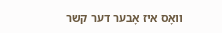וואָס איז אָבער דער קשר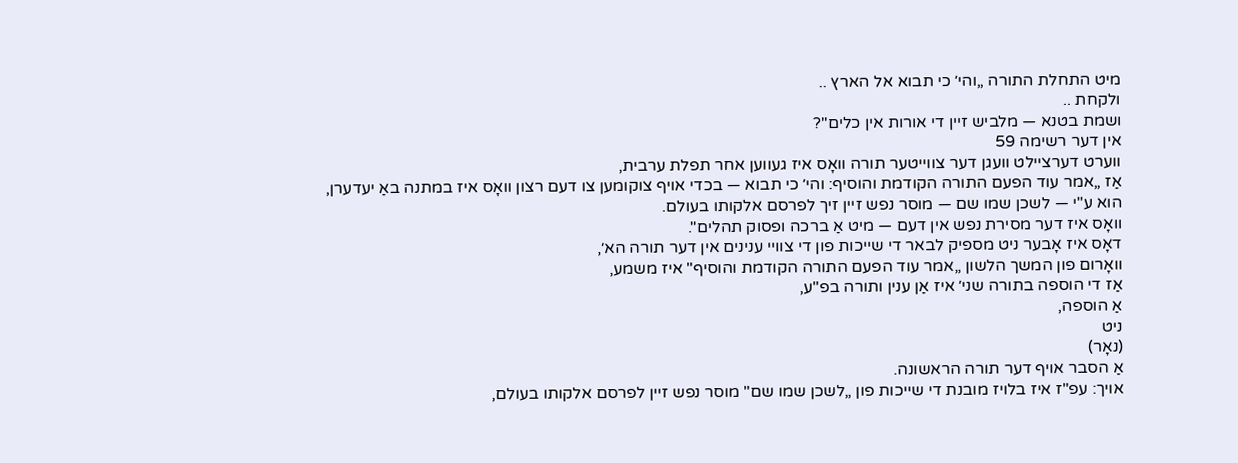מיט התחלת התורה „והי׳ כי תבוא אל הארץ ..
ולקחת ..
ושמת בטנא — מלביש זיין די אורות אין כלים"?
אין דער רשימה 59
ווערט דערציילט וועגן דער צווייטער תורה וואָס איז געווען אחר תפלת ערבית,
אַז „אמר עוד הפעם התורה הקודמת והוסיף: והי׳ כי תבוא — בכדי אויף צוקומען צו דעם רצון וואָס איז במתנה באַ יעדערן,
הוא ע"י — לשכן שמו שם — מוסר נפש זיין זיך לפרסם אלקותו בעולם.
וואָס איז דער מסירת נפש אין דעם — מיט אַ ברכה ופסוק תהלים".
דאָס איז אָבער ניט מספיק לבאר די שייכות פון די צוויי ענינים אין דער תורה הא׳,
וואָרום פון המשך הלשון „אמר עוד הפעם התורה הקודמת והוסיף" איז משמע,
אַז די הוספה בתורה שני׳ איז אַן ענין ותורה בפ"ע,
אַ הוספה,
ניט
(נאָר)
אַ הסבר אויף דער תורה הראשונה.
אויך: עפ"ז איז בלויז מובנת די שייכות פון „לשכן שמו שם" מוסר נפש זיין לפרסם אלקותו בעולם,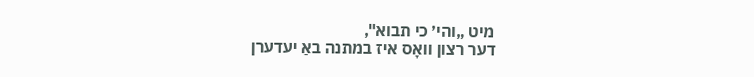מיט „והי׳ כי תבוא",
דער רצון וואָס איז במתנה באַ יעדערן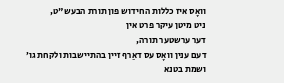וואָס איז כללות החידוש פון תורת הבעש"ט,
ניט מיטן עיקר פרט אין
דער ערשטער תורה,
דעם ענין וואָס עס דאַרף זיין בהתיישבות ולקחת גו׳ ושמת בטנא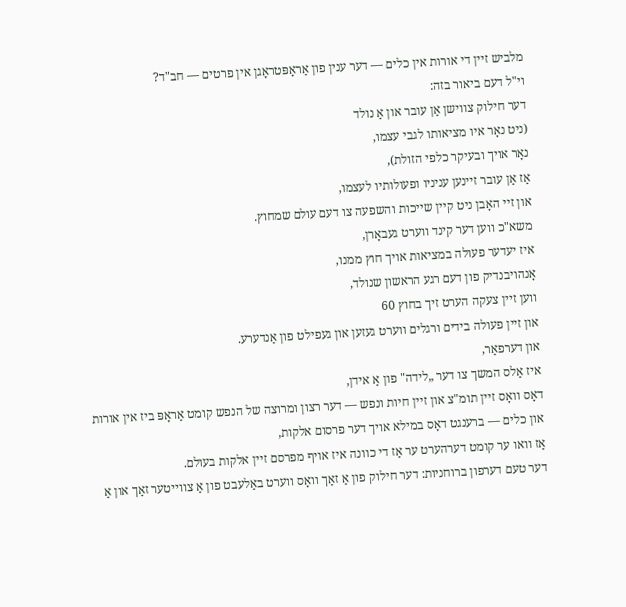מלביש זיין די אורות אין כלים — דער ענין פון אַראָפּטראָגן אין פרטים — חב"ד?
וי"ל דעם ביאור בזה:
דער חילוק צווישן אַן עובר און אַ נולד
(ניט נאָר איו מציאותו לגבי עצמו,
נאָר אויך ובעיקר כלפי הזולת),
אַז אַן עובר זיינען עניניו ופעולותיו לעצמו,
און זיי האָבן ניט קיין שייכות והשפעה צו דעם עולם שמחוץ.
משא"כ ווען דער קינד ווערט געבאָרן,
איז יעדער פעולה במציאות אויך חוץ ממנו,
אָנהויבנדיק פון דעם רגע הראשון שנולד,
ווען זיין צעקה הערט זיך בחוץ 60
און זיין פעולה בידים ורגלים ווערט געזען און געפילט פון אַנדערע.
און דערפאַר,
איז אַלס המשך צו דער „לידה" פון אַ אידן,
דאָס וואָס זיין תומ"צ און זיין חיות ונפש — דער רצון ומרוצה של הנפש קומט אַראָפּ ביז אין אורות און כלים — ברענגט דאָס במילא אויך דער פרסום אלקות,
אַז וואו ער קומט דערהערט ער אַז די כוונה איז אויף מפרסם זיין אלקות בעולם.
דער טעם דערפון ברוחניות: דער חילוק פון אַ זאַך וואָס ווערט באַלעבט פון אַ צווייטער זאַך און אַ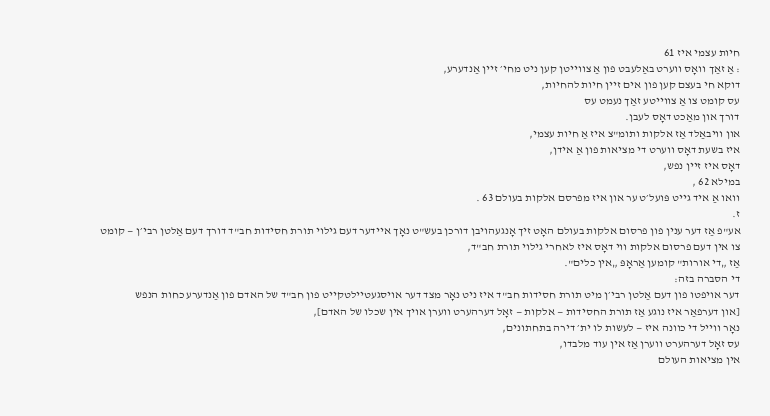חיות עצמי איז 61
: אַ זאַך וואָס ווערט באַלעבט פון אַ צווייטן קען ניט מחי׳ זיין אַנדערע,
דוקא חי בעצם קען פון אים זיין חיות להחיות,
עס קומט צו אַ צווייטע זאַך נעמט עס
דורך און מאַכט דאָס לעבן.
און וויבאַלד אַז אלקות ותומ"צ איז אַ חיות עצמי,
איז בשעת דאָס ווערט די מציאות פון אַ אידן,
דאָס איז זיין נפש,
במילא 62 ,
וואו אַ איד גייט פּועל׳ט ער און איז מפרסם אלקות בעולם 63 .
ז.
אע"פ אַז דער ענין פון פרסום אלקות בעולם האָט זיך אָנגעהויבן דורכן בעש"ט נאָך איידער דעם גילוי תורת חסידות חב"ד דורך דעם אַלטן רבי׳ן — קומט צו אין דעם פרסום אלקות ווי דאָס איז לאחרי גילוי תורת חב"ד,
אַז „די אורות" קומען אַראָפּ „אין כלים".
די הסברה בזה:
דער אויפטו פון דעם אַלטן רבי׳ן מיט תורת חסידות חב"ד איז ניט נאָר מצד דער אויסגעטיילטקייט פון חב"ד של האדם פון אַנדערע כחות הנפש
[און דערפאַר איז נוגע אַז תורת החסידות — אלקות — זאָל דערהערט ווערן אויך אין שכלו של האדם],
נאָר ווייל די כוונה איז — לעשות לו ית׳ דירה בתחתונים,
עס זאָל דערהערט ווערן אַז אין עוד מלבדו,
אין מציאות העולם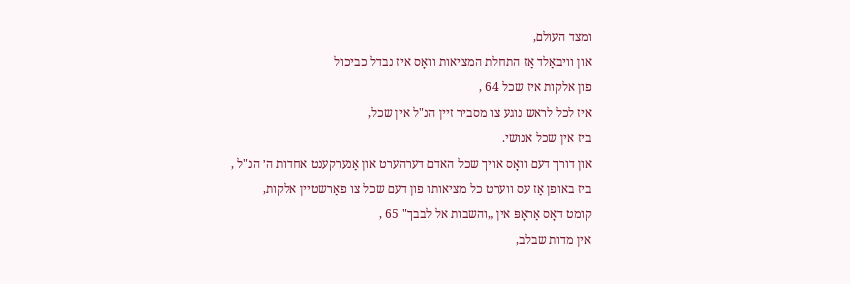ומצד העולם,
און וויבאַלד אַז התחלת המציאות וואָס איז נבדל כביכול
פון אלקות איז שכל 64 ,
איז לכל לראש נוגע צו מסביר זיין הנ"ל אין שכל,
ביז אין שכל אנושי.
און דורך דעם וואָס אויך שכל האדם דערהערט און אַנערקענט אחדות ה׳ הנ"ל ,
ביז באופן אַז עס ווערט כל מציאותו פון דעם שכל צו פאַרשטיין אלקות,
קומט דאָס אַראָפּ אין „והשבות אל לבבך" 65 ,
אין מדות שבלב,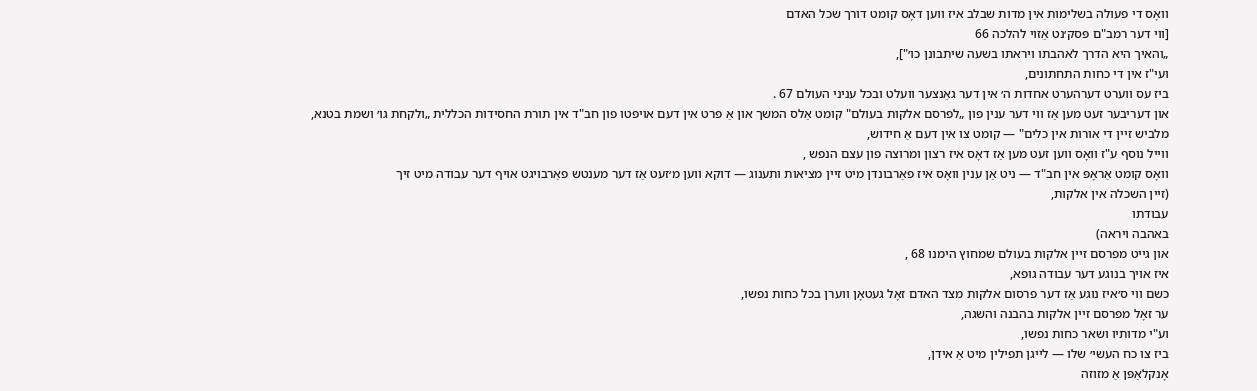וואָס די פעולה בשלימות אין מדות שבלב איז ווען דאָס קומט דורך שכל האדם
[ווי דער רמב"ם פּסק׳נט אַזוי להלכה 66
„והאיך היא הדרך לאהבתו ויראתו בשעה שיתבונן כו׳"],
ועי"ז אין די כחות התחתונים,
ביז עס ווערט דערהערט אחדות ה׳ אין דער גאַנצער וועלט ובכל עניני העולם 67 .
און דעריבער זעט מען אַז ווי דער ענין פון „לפרסם אלקות בעולם" קומט אַלס המשך און אַ פרט אין דעם אויפטו פון חב"ד אין תורת החסידות הכללית „ולקחת גו׳ ושמת בטנא,
מלביש זיין די אורות אין כלים" — קומט צו אין דעם אַ חידוש,
ווייל נוסף ע"ז וואָס ווען זעט מען אַז דאָס איז רצון ומרוצה פון עצם הנפש ,
וואָס קומט אַראָפּ אין חב"ד — ניט אַן ענין וואָס איז פאַרבונדן מיט זיין מציאות ותענוג — דוקא ווען מ׳זעט אַז דער מענטש פאַרבויגט אויף דער עבודה מיט זיך
(זיין השכלה אין אלקות,
עבודתו
באהבה ויראה)
און גייט מפרסם זיין אלקות בעולם שמחוץ הימנו 68 ,
איז אויך בנוגע דער עבודה גופא,
כשם ווי ס׳איז נוגע אַז דער פרסום אלקות מצד האדם זאָל געטאָן ווערן בכל כחות נפשו,
ער זאָל מפרסם זיין אלקות בהבנה והשגה,
וע"י מדותיו ושאר כחות נפשו,
ביז צו כח העשי׳ שלו — לייגן תפילין מיט אַ אידן,
אָנקלאַפּן אַ מזוזה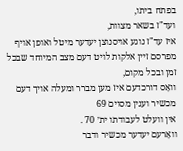בפתח ביתו,
ועד"ז בשאר מצוות,
איז עד"ז נוגע אויסנוצן יעדער מיטל ואופן אויף מפרסם זיין אלקות לויט דעם מצב המיוחד שבכל זמן ובכל מקום,
וואָס דורכדעם איז מען מברר ומעלה אויך דעם מכשיר וענין מסוים 69
אין וועלט לעבודתו ית׳ 70 .
וואָרעם יעדער מכשיר ודבר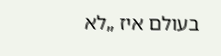בעולם איז „לא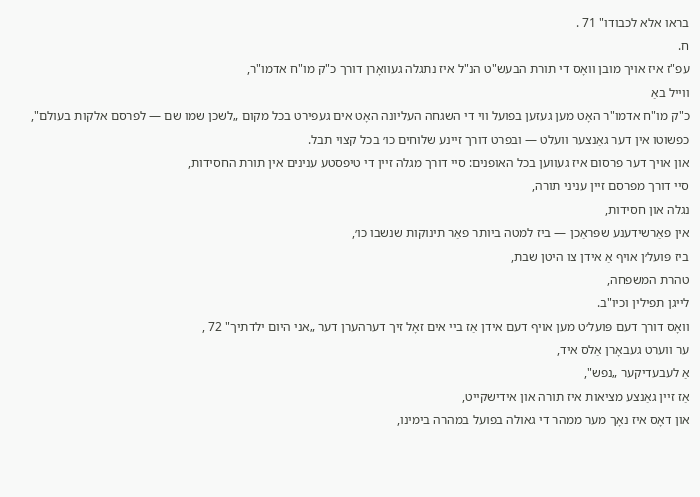בראו אלא לכבודו" 71 .
ח.
עפ"ז איז אויך מובן וואָס די תורת הבעש"ט הנ"ל איז נתגלה געוואָרן דורך כ"ק מו"ח אדמו"ר,
ווייל באַ
כ"ק מו"ח אדמו"ר האָט מען געזען בפועל ווי די השגחה העליונה האָט אים געפירט בכל מקום „לשכן שמו שם — לפרסם אלקות בעולם",
כפשוטו אין דער גאַנצער וועלט — ובפרט דורך זיינע שלוחים כו׳ בכל קצוי תבל.
און אויך דער פרסום איז געווען בכל האופנים: סיי דורך מגלה זיין די טיפסטע ענינים אין תורת החסידות,
סיי דורך מפרסם זיין עניני תורה,
נגלה און חסידות,
אין פאַרשידענע שפּראַכן — ביז למטה ביותר פאַר תינוקות שנשבו כו׳,
ביז פּועל׳ן אויף אַ אידן צו היטן שבת,
טהרת המשפחה,
לייגן תפילין וכיו"ב.
וואָס דורך דעם פּועל׳ט מען אויף דעם אידן אַז ביי אים זאָל זיך דערהערן דער „אני היום ילדתיך" 72 ,
ער ווערט געבאָרן אַלס איד,
אַ לעבעדיקער „נפש",
אַז זיין גאַנצע מציאות איז תורה און אידישקייט,
און דאָס איז נאָך מער ממהר די גאולה בפועל במהרה בימינו,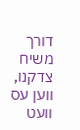דורך משיח צדקנו,
ווען עס וועט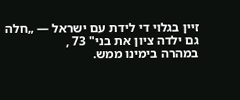זיין בגלוי די לידת עם ישראל — „חלה גם ילדה ציון את בני" 73 ,
במהרה בימינו ממש.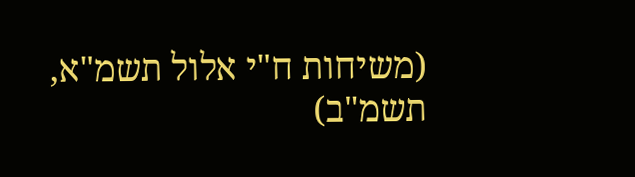(משיחות ח"י אלול תשמ"א,
תשמ"ב)